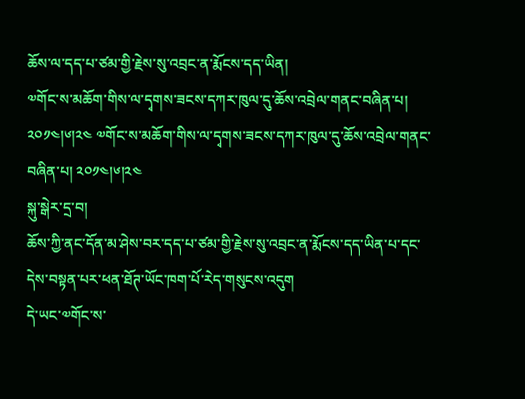ཆོས་ལ་དད་པ་ཙམ་གྱི་རྗེས་སུ་འབྲང་ན་རྨོངས་དད་ཡིན།
༧གོང་ས་མཆོག་གིས་ལ་དྭགས་ཟངས་དཀར་ཁུལ་དུ་ཆོས་འབྲེལ་གནང་བཞིན་པ། ༢༠༡༤།༦།༢༤ ༧གོང་ས་མཆོག་གིས་ལ་དྭགས་ཟངས་དཀར་ཁུལ་དུ་ཆོས་འབྲེལ་གནང་བཞིན་པ། ༢༠༡༤།༦།༢༤
སྐུ་སྒེར་དྲ་བ།
ཆོས་ཀྱི་ནང་དོན་མ་ཤེས་བར་དད་པ་ཙམ་གྱི་རྗེས་སུ་འབྲང་ན་རྨོངས་དད་ཡིན་པ་དང་དེས་བསྟན་པར་ཕན་ཐོཊ་ཡོང་ཁག་པོ་རེད་གསུངས་འདུག
དེ་ཡང་༧གོང་ས་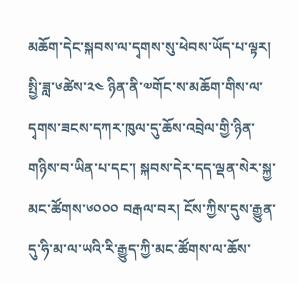མཆོག་དེང་སྐབས་ལ་དྭགས་སུ་ཕེབས་ཡོད་པ་ལྟར། སྤྱི་ཟླ་༦ཚེས་༢༤ ཉིན་ནི་༧གོང་ས་མཆོག་གིས་ལ་དྭགས་ཟངས་དཀར་ཁུལ་དུ་ཆོས་འབྲེལ་གྱི་ཉིན་གཉིས་བ་ཡིན་པ་དང་། སྐབས་དེར་དད་ལྡན་སེར་སྐྱ་མང་ཚོགས་༦༠༠༠ བརྒལ་བར། ངོས་ཀྱིས་དུས་རྒྱུན་དུ་ཧི་མ་ལ་ཡའི་རི་རྒྱུད་ཀྱི་མང་ཚོགས་ལ་ཆོས་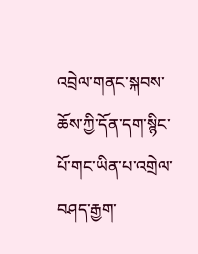འབྲེལ་གནང་སྐབས་ཆོས་ཀྱི་དོན་དག་སྙིང་པོ་གང་ཡིན་པ་འགྲེལ་བཤད་རྒྱག་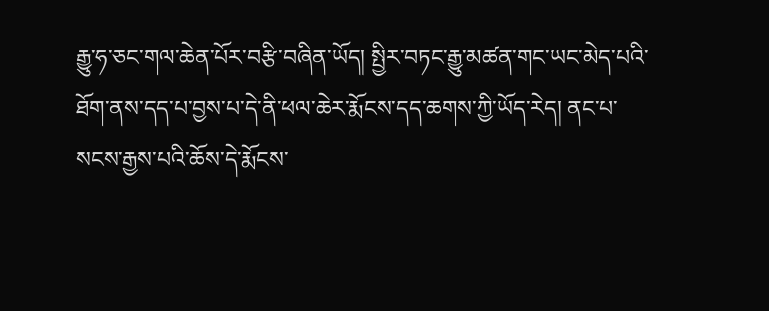རྒྱུ་ཧ་ཅང་གལ་ཆེན་པོར་བརྩི་བཞིན་ཡོད། སྤྱིར་བཏང་རྒྱུ་མཚན་གང་ཡང་མེད་པའི་ཐོག་ནས་དད་པ་བྱས་པ་དེ་ནི་ཕལ་ཆེར་རྨོངས་དད་ཆགས་ཀྱི་ཡོད་རེད། ནང་པ་སངས་རྒྱས་པའི་ཆོས་དེ་རྨོངས་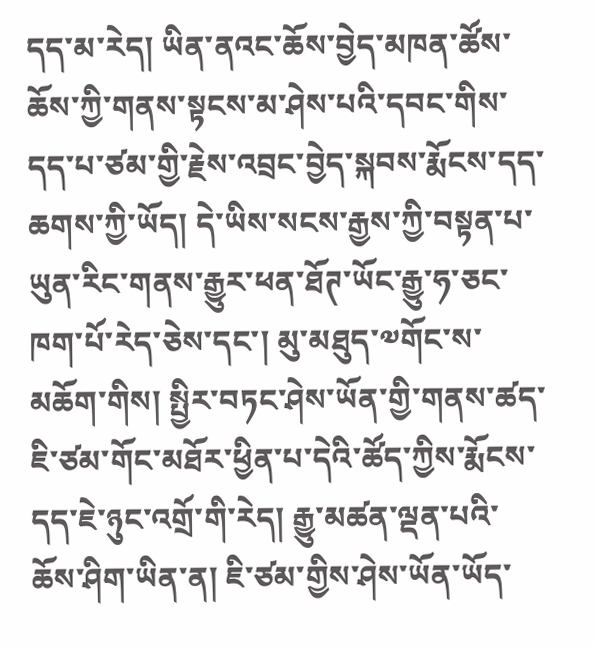དད་མ་རེད། ཡིན་ནའང་ཆོས་བྱེད་མཁན་ཚོས་ཆོས་ཀྱི་གནས་སྟངས་མ་ཤེས་པའི་དབང་གིས་དད་པ་ཙམ་གྱི་རྗེས་འབྲང་བྱེད་སྐབས་རྨོངས་དད་ཆགས་ཀྱི་ཡོད། དེ་ཡིས་སངས་རྒྱས་ཀྱི་བསྟན་པ་ཡུན་རིང་གནས་རྒྱུར་ཕན་ཐོཊ་ཡོང་རྒྱུ་ཧ་ཅང་ཁག་པོ་རེད་ཅེས་དང་། མུ་མཐུད་༧གོང་ས་མཆོག་གིས། སྤྱིར་བཏང་ཤེས་ཡོན་གྱི་གནས་ཚད་ཇི་ཙམ་གོང་མཐོར་ཕྱིན་པ་དེའི་ཚོད་ཀྱིས་རྨོངས་དད་ཇེ་ཉུང་འགྲོ་གི་རེད། རྒྱུ་མཚན་ལྡན་པའི་ཆོས་ཤིག་ཡིན་ན། ཇི་ཙམ་གྱིས་ཤེས་ཡོན་ཡོད་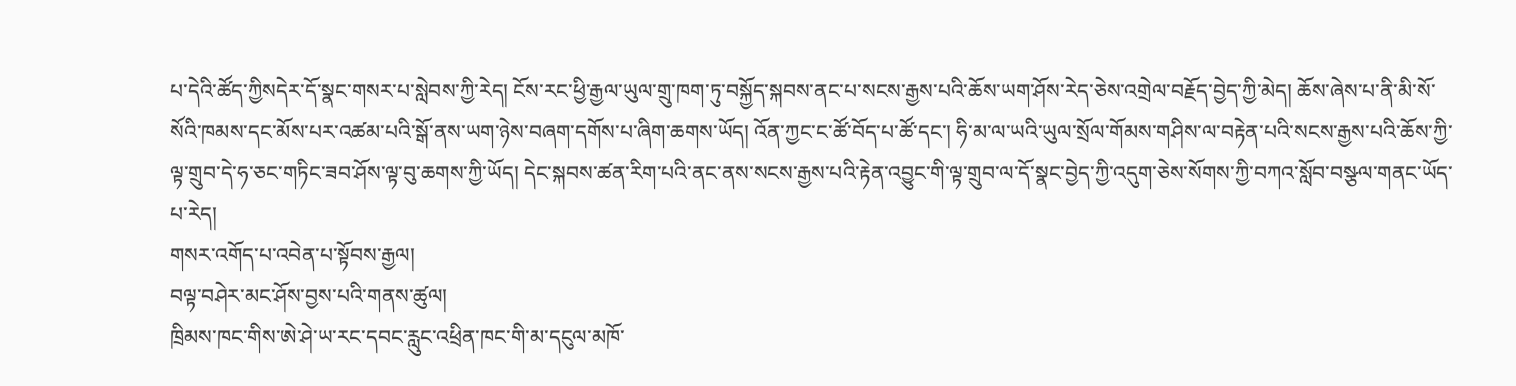པ་དེའི་ཚོད་ཀྱིསདེར་དོ་སྣང་གསར་པ་སླེབས་ཀྱི་རེད། ངོས་རང་ཕྱི་རྒྱལ་ཡུལ་གྲུ་ཁག་ཏུ་བསྐྱོད་སྐབས་ནང་པ་སངས་རྒྱས་པའི་ཆོས་ཡག་ཤོས་རེད་ཅེས་འགྲེལ་བརྗོད་བྱེད་ཀྱི་མེད། ཆོས་ཞེས་པ་ནི་མི་སོ་སོའི་ཁམས་དང་མོས་པར་འཚམ་པའི་སྒོ་ནས་ཡག་ཉེས་བཞག་དགོས་པ་ཞིག་ཆགས་ཡོད། འོན་ཀྱང་ང་ཚོ་བོད་པ་ཚོ་དང་། ཧི་མ་ལ་ཡའི་ཡུལ་སྲོལ་གོམས་གཤིས་ལ་བརྟེན་པའི་སངས་རྒྱས་པའི་ཆོས་ཀྱི་ལྟ་གྲུབ་དེ་ཧ་ཅང་གཏིང་ཟབ་ཤོས་ལྟ་བུ་ཆགས་ཀྱི་ཡོད། དེང་སྐབས་ཚན་རིག་པའི་ནང་ནས་སངས་རྒྱས་པའི་རྟེན་འབྱུང་གི་ལྟ་གྲུབ་ལ་དོ་སྣང་བྱེད་ཀྱི་འདུག་ཅེས་སོགས་ཀྱི་བཀའ་སློབ་བསྩལ་གནང་ཡོད་པ་རེད།
གསར་འགོད་པ་འབེན་པ་སྟོབས་རྒྱལ།
བལྟ་བཤེར་མང་ཤོས་བྱས་པའི་གནས་ཚུལ།
ཁྲིམས་ཁང་གིས་ཨེ་ཤེ་ཡ་རང་དབང་རླུང་འཕྲིན་ཁང་གི་མ་དངུལ་མཁོ་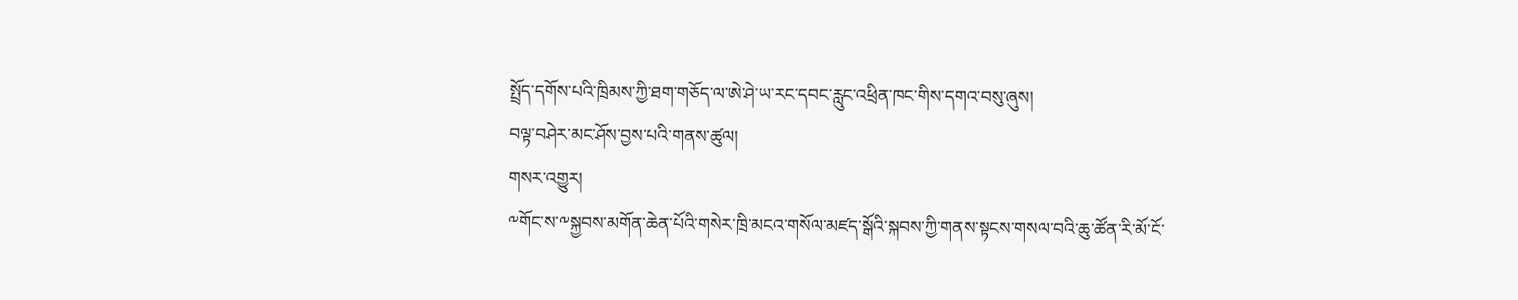སྤྲོད་དགོས་པའི་ཁྲིམས་ཀྱི་ཐག་གཅོད་ལ་ཨེ་ཤེ་ཡ་རང་དབང་རླུང་འཕྲིན་ཁང་གིས་དགའ་བསུ་ཞུས།
བལྟ་བཤེར་མང་ཤོས་བྱས་པའི་གནས་ཚུལ།
གསར་འགྱུར།
༸གོང་ས་༸སྐྱབས་མགོན་ཆེན་པོའི་གསེར་ཁྲི་མངའ་གསོལ་མཛད་སྒོའི་སྐབས་ཀྱི་གནས་སྟངས་གསལ་བའི་ཆུ་ཚོན་རི་མོ་ངོ་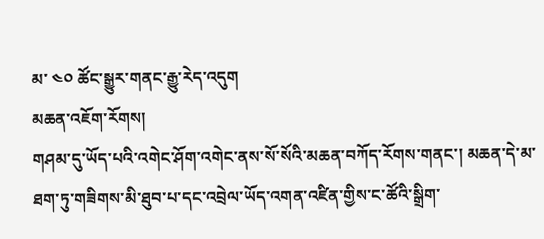མ་ ༤༠ ཚོང་སྒྱུར་གནང་རྒྱུ་རེད་འདུག
མཆན་འཇོག་རོགས།
གཤམ་དུ་ཡོད་པའི་འགེང་ཤོག་འགེང་ནས་སོ་སོའི་མཆན་བཀོད་རོགས་གནང་། མཆན་དེ་མ་ཐག་ཏུ་གཟིགས་མི་ཐུབ་པ་དང་འབྲེལ་ཡོད་འགན་འཛིན་གྱིས་ང་ཚོའི་སྒྲིག་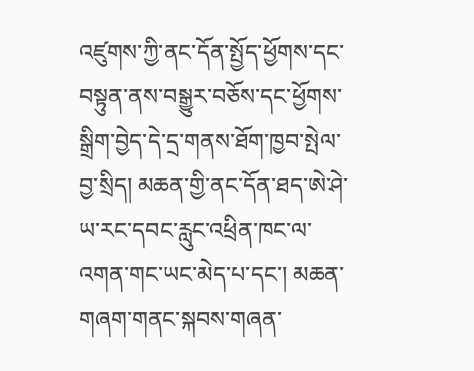འཛུགས་ཀྱི་ནང་དོན་སྤྱོད་ཕྱོགས་དང་བསྟུན་ནས་བསྒྱུར་བཅོས་དང་ཕྱོགས་སྒྲིག་བྱེད་དེ་དྲ་གནས་ཐོག་ཁྱབ་སྤེལ་བྱ་སྲིད། མཆན་གྱི་ནང་དོན་ཐད་ཨེ་ཤེ་ཡ་རང་དབང་རླུང་འཕྲིན་ཁང་ལ་འགན་གང་ཡང་མེད་པ་དང་། མཆན་གཞག་གནང་སྐབས་གཞན་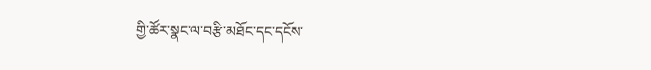གྱི་ཚོར་སྣང་ལ་བརྩི་མཐོང་དང་དངོས་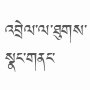འབྲེལ་ལ་ཐུགས་སྣང་གནང་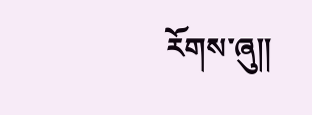རོགས་ཞུ༎